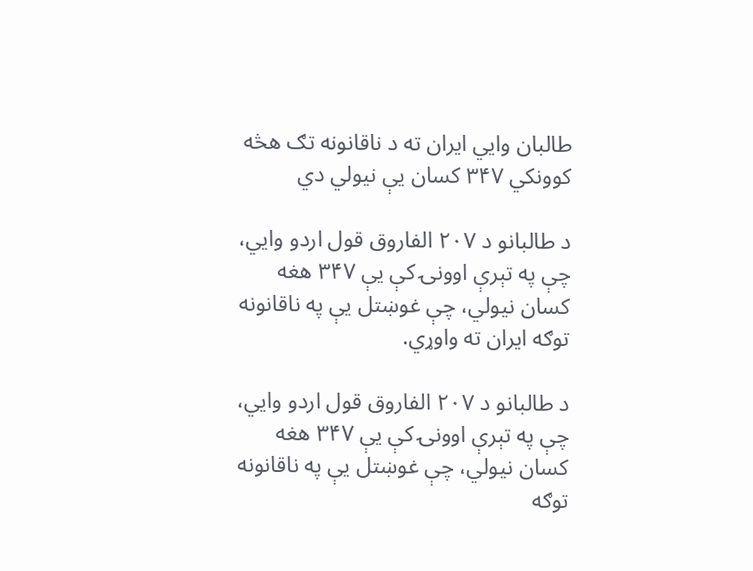طالبان وایي ایران ته د ناقانونه تګ هڅه کوونکي ۳۴۷ کسان یې نیولي دي

د طالبانو د ۲۰۷ الفاروق قول اردو وایي، چې په تېرې اوونۍ کې یې ۳۴۷ هغه کسان نیولي، چې غوښتل یې په ناقانونه توګه ایران ته واوړي.

د طالبانو د ۲۰۷ الفاروق قول اردو وایي، چې په تېرې اوونۍ کې یې ۳۴۷ هغه کسان نیولي، چې غوښتل یې په ناقانونه توګه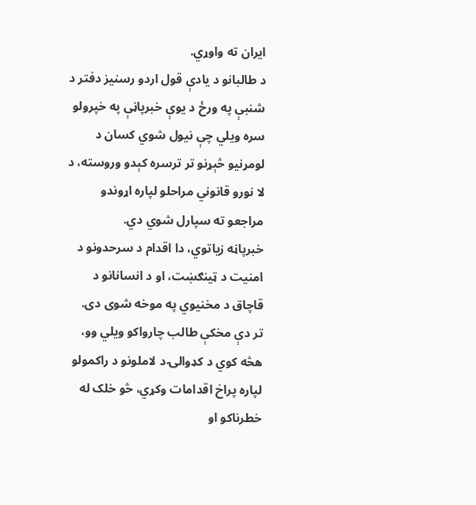ایران ته واوړي.
د طالبانو د یادې قول اردو رسنیز دفتر د شنبې په ورځ د یوې خبرپاڼې په خپرولو سره ویلي چې نیول شوي کسان د لومړنیو څېړنو تر ترسره کېدو وروسته، د لا نورو قانوني مراحلو لپاره اړوندو مراجعو ته سپارل شوي دي.
خبرپاڼه زیاتوي، دا اقدام د سرحدونو د امنیت د ټینګښت، او د انسانانو د قاچاق د مخنیوي په موخه شوی دی.
تر دې مخکې طالب چارواکو ویلي وو، هڅه کوي د کډوالۍ د لاملونو د راکمولو لپاره پراخ اقدامات وکړي، څو خلک له خطرناکو او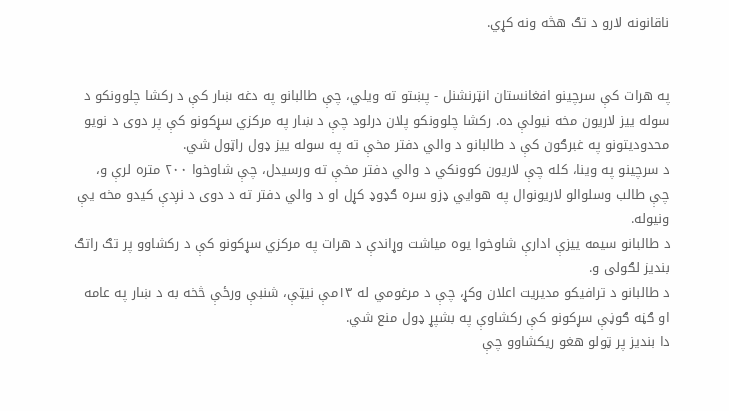ناقانونه لارو د تګ هڅه ونه کړي.


په هرات کې سرچینو افغانستان انټرنشنل - پښتو ته ویلي، چې طالبانو په دغه ښار کې د رکشا چلوونکو د سوله ییز لاریون مخه نیولې ده. رکشا چلوونکو پلان درلود چې د ښار په مرکزي سړکونو کې پر دوی د نویو محدودیتونو په غبرګون کې د طالبانو د والي دفتر مخې ته په سوله ییز ډول راټول شي.
د سرچینو په وینا، کله چې لاریون کوونکي د والي دفتر مخې ته ورسیدل، چې شاوخوا ۲۰۰ متره لرې و، چې طالب وسلوالو لاریونوال په هوايي ډزو سره ګډوډ کړل او د والي دفتر ته د دوی د نږدې کیدو مخه یې ونیوله.
د طالبانو سیمه ییزې ادارې شاوخوا یوه میاشت وړاندې د هرات په مرکزي سړکونو کې د رکشاوو پر تګ راتګ بندیز لګولی و.
د طالبانو د ترافیکو مدیریت اعلان وکړ، چې د مرغومي له ۱۳مې نیټې، شنبې ورځې څخه به د ښار په عامه او ګڼه ګوڼې سړکونو کې رکشاوې په بشپړ ډول منع شي.
دا بندیز پر ټولو هغو ریکشاوو چې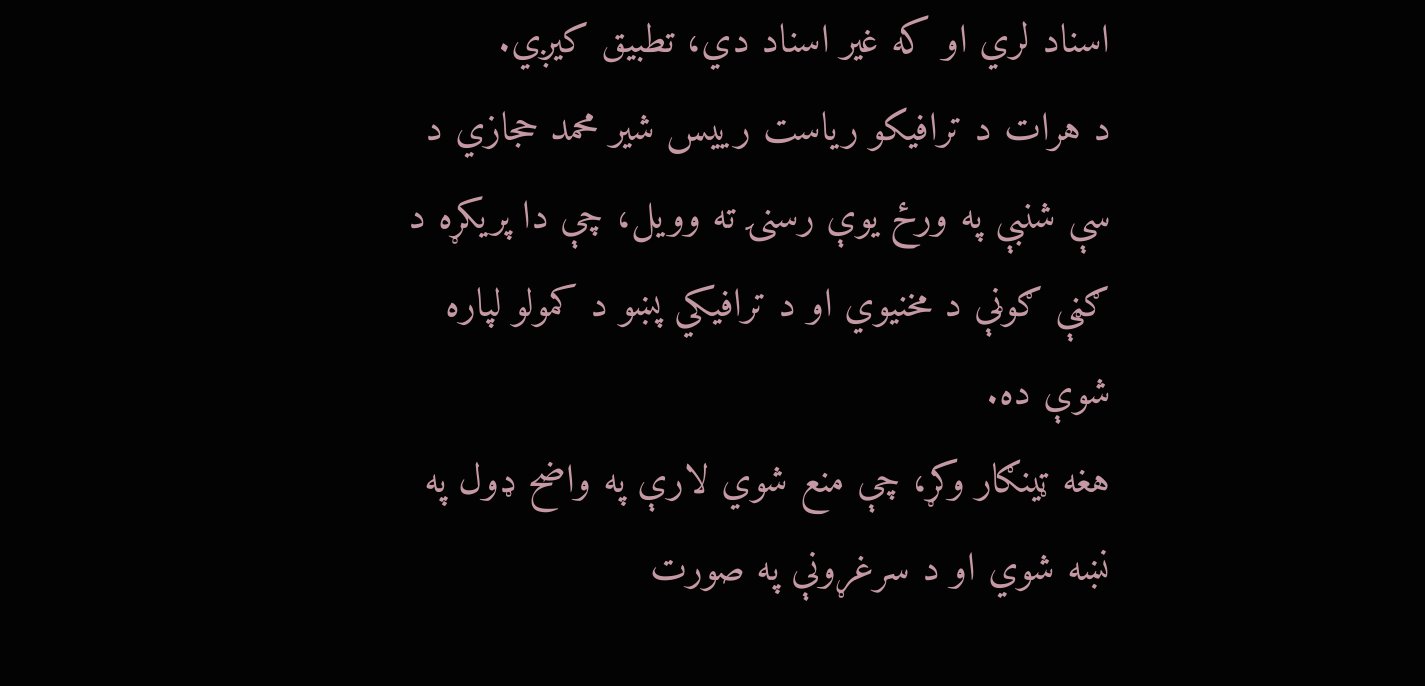اسناد لري او که غیر اسناد دي، تطبیق کیږي.
د هرات د ترافیکو ریاست رییس شیر محمد حجازي د سې شنبې په ورځ یوې رسنۍ ته وویل، چې دا پریکړه د ګڼې ګوڼې د مخنیوي او د ترافیکي پښو د کمولو لپاره شوې ده.
هغه ټینګار وکړ، چې منع شوي لارې په واضح ډول په نښه شوي او د سرغړونې په صورت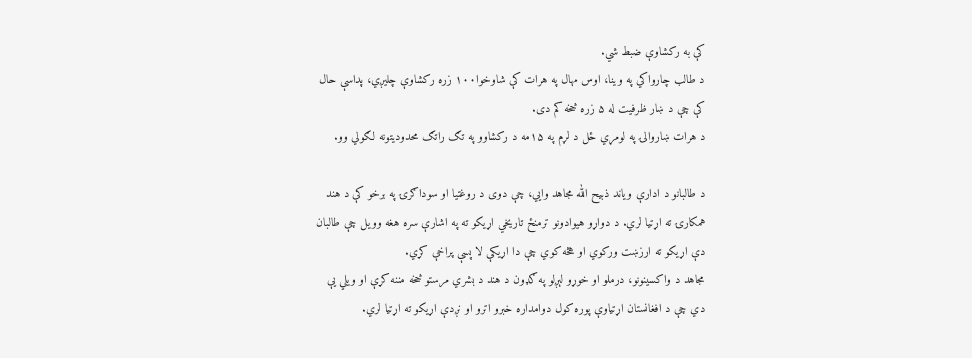کې به رکشاوې ضبط شي.
د طالب چارواکي په وینا، اوس مهال په هرات کې شاوخوا۱۰۰ زره رکشاوې چلیږي، پداسې حال کې چې د ښار ظرفیت له ۵ زره څخه کم دی.
د هرات ښاروالۍ په لومړي ځل د لړم په ۱۵مه د رکشاوو په تګ راتګ محدودیتونه لګولي وو.

د طالبانو د ادارې ویاند ذبیح الله مجاهد وایي، چې دوی د روغتیا او سوداګرۍ په برخو کې د هند همکارۍ ته اړتیا لري. د دواړو هیوادونو ترمنځ تاریخي اړیکو ته په اشارې سره هغه وویل چې طالبان دې اړیکو ته ارزښت ورکوي او هڅه کوي چې دا اړیکې لا پسې پراخې کړي.
مجاهد د واکسینونو، درملو او خوړو لېږلو په ګډون د هند د بشري مرستو څخه مننه کړې او ویلي یې دي چې د افغانستان اړتیاوې پوره کول دوامداره خبرو اترو او نږدې اړیکو ته اړتیا لري.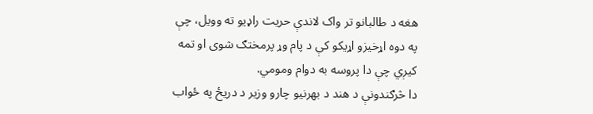هغه د طالبانو تر واک لاندې حریت راډیو ته وویل، چې په دوه اړخیزو اړیکو کې د پام وړ پرمختګ شوی او تمه کیږي چې دا پروسه به دوام ومومي.
دا څرګندونې د هند د بهرنیو چارو وزیر د دریځ په ځواب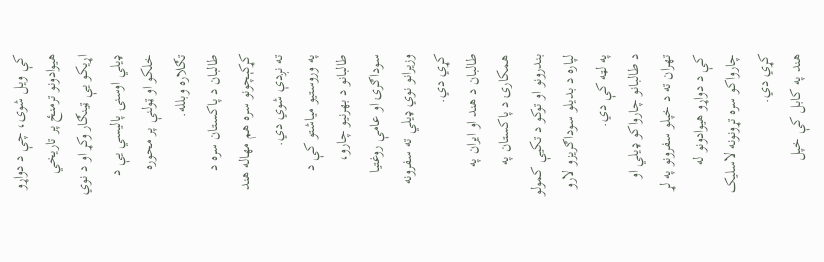کې ویل شوی، چې د دواړو هیوادونو ترمنځ پر تاریخي اړیکو یې ټینګار وکړ او د نوي ډیلي اوسنۍ پالیسي یې د خلکو او ټولنې پر محوره تګلاره وبلله.
طالبان د پاکستان سره د کړکېچونو سره هم مهاله هند ته نږدې شوي دي.
په وروستیو میاشتو کې د طالبانو د بهرنیو چارو، سوداګرۍ او عامې روغتیا وزیرانو نوي ډیلي ته سفرونه کړي دي.
طالبان د هند او ایران په همکارۍ د پاکستان په بندرونو او توکو د تکیې کمولو لپاره د بدیلو سوداګریزو لارو په لټه کې دي.
د طالبانو چارواکو ډیلي او تهران ته د خپلو سفرونو په لړ کې د دواړو هیوادونو له چارواکو سره تړونونه لاسلیک کړي دي.
هند په کابل کې خپل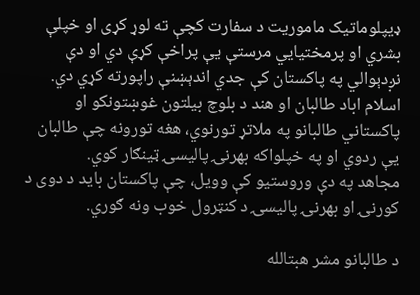ډیپلوماتیک ماموریت د سفارت کچې ته لوړ کړی او خپلې بشري او پرمختیایي مرستې یې پراخې کړې دي او دې نږدېوالي په پاکستان کې جدي اندېښنې راپورته کړي دي.
اسلام اباد طالبان او هند د بلوچ بیلتون غوښتونکو او پاکستاني طالبانو په ملاتړ تورنوي، هغه تورونه چې طالبان یې ردوي او په خپلواکه بهرنۍ پالیسۍ ټینګار کوي.
مجاهد په دې وروستیو کې وویل، چې پاکستان باید د دوی د کورنۍ او بهرنۍ پالیسۍ د کنټرول خوب ونه ګوري.

د طالبانو مشر هبتالله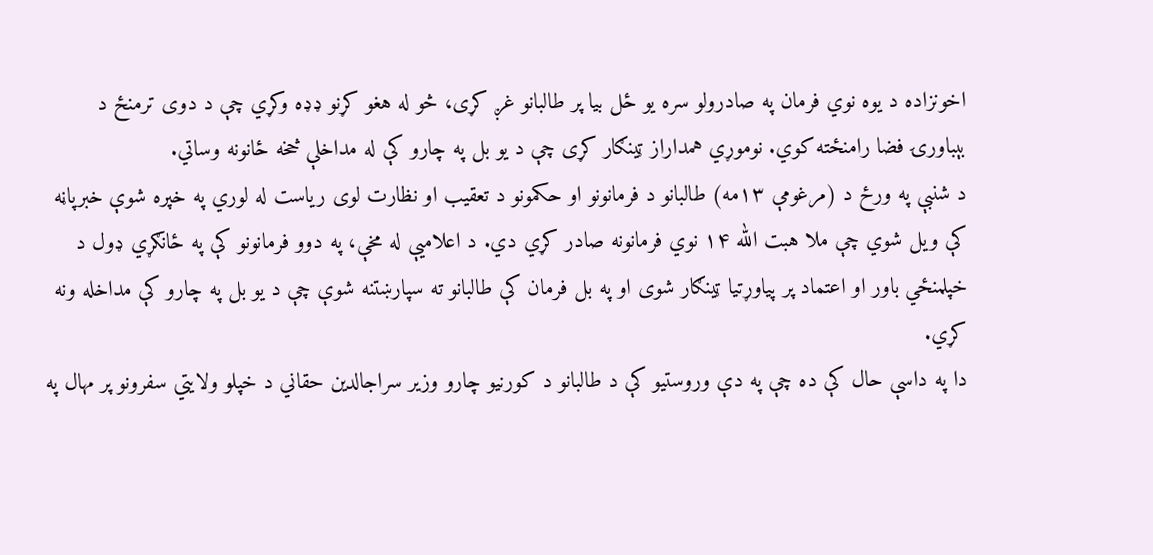اخونزاده د یوه نوي فرمان په صادرولو سره یو ځل بیا پر طالبانو غږ کړی، څو له هغو کړنو ډډه وکړي چې د دوی ترمنځ د بېباورۍ فضا رامنځته کوي. نوموړي همداراز ټینګار کړی چې د یو بل په چارو کې له مداخلې څخه ځانونه وساتي.
د شنبې په ورځ د (مرغومې ۱۳مه) طالبانو د فرمانونو او حکمونو د تعقیب او نظارت لوی ریاست له لوري په خپره شوې خبرپاڼه کې ویل شوي چې ملا هبت الله ۱۴ نوي فرمانونه صادر کړي دي. د اعلامیې له مخې، په دوو فرمانونو کې په ځانګړي ډول د خپلمنځي باور او اعتماد پر پیاوړتیا ټینګار شوی او په بل فرمان کې طالبانو ته سپارښتنه شوې چې د یو بل په چارو کې مداخله ونه کړي.
دا په داسې حال کې ده چې په دې وروستیو کې د طالبانو د کورنیو چارو وزیر سراجالدین حقاني د خپلو ولایتي سفرونو پر مهال په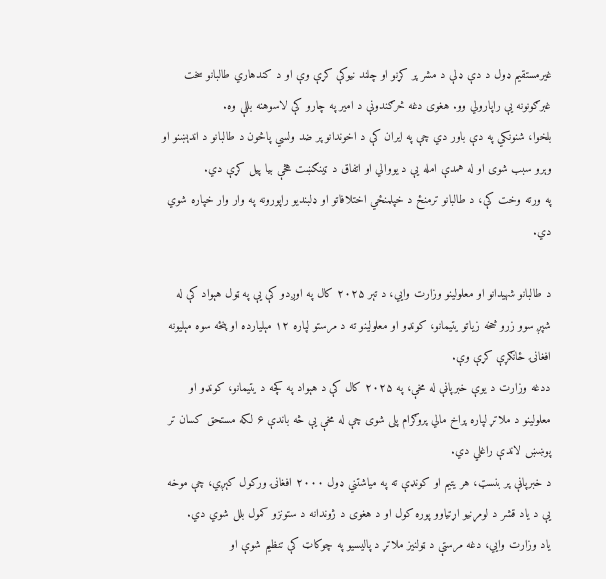غیرمستقیم ډول د دې ډلې د مشر پر کړنو او چلند نیوکې کړې وې او د کندهاري طالبانو سخت غبرګونونه یې راپارولي وو. هغوی دغه څرګندونې د امیر په چارو کې لاسوهنه بللې وه.
بلخوا، شنونکي په دې باور دي چې په ایران کې د اخوندانو پر ضد ولسي پاڅون د طالبانو د اندېښنو او وېرو سبب شوی او له همدې امله یې د یووالي او اتفاق د ټینګښت هڅې بیا پیل کړې دي.
په ورته وخت کې، د طالبانو ترمنځ د خپلمنځي اختلافاتو او ډلبندیو راپورونه په وار وار خپاره شوي دي.

د طالبانو شهیدانو او معلولینو وزارت وایي، د تېر ۲۰۲۵ کال په اوږدو کې یې په ټول هېواد کې له شپږ سوو زرو څخه زیاتو یتیمانو، کونډو او معلولینو ته د مرستو لپاره ۱۲ مېلیارده او پنځه سوه مېلیونه افغانۍ ځانګړې کړې وې.
ددغه وزارت د یوې خبرپاڼې له مخې، په ۲۰۲۵ کال کې د هېواد په کچه د یتیمانو، کونډو او معلولینو د ملاتړ لپاره پراخ مالي پروګرام پلی شوی چې له مخې یې څه باندې ۶ لکه مستحق کسان تر پوښښ لاندې راغلي دي.
د خبرپاڼې پر بنسټ، هر یتیم او کونډې ته په میاشتني ډول ۲۰۰۰ افغانۍ ورکول کېږي، چې موخه یې د یاد قشر د لومړنیو اړتیاوو پوره کول او د هغوی د ژوندانه د ستونزو کمول بلل شوي دي.
یاد وزارت وایي، دغه مرستې د ټولنیز ملاتړ د پالیسیو په چوکاټ کې تنظیم شوې او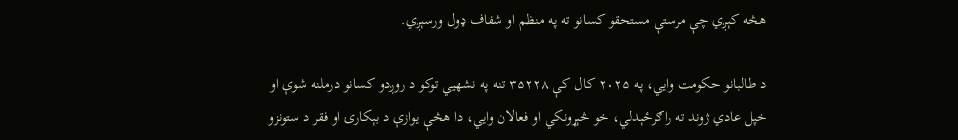هڅه کېږي چې مرستې مستحقو کسانو ته په منظم او شفاف ډول ورسېږي.

د طالبانو حکومت وايي، په ۲۰۲۵ کال کې ۳۵۲۲۸ تنه په نشهیي توکو د روږدو کسانو درملنه شوې او خپل عادي ژوند ته راګرځېدلي، خو څېړونکي او فعالان وايي، دا هڅې یوازې د بېکارۍ او فقر د ستونزو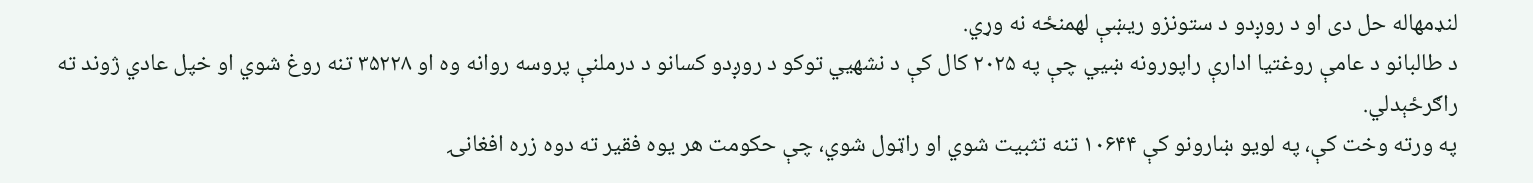لنډمهاله حل دی او د روږدو د ستونزو ریښې لهمنځه نه وړي.
د طالبانو د عامې روغتیا ادارې راپورونه ښيي چې په ۲۰۲۵ کال کې د نشهیي توکو د روږدو کسانو د درملنې پروسه روانه وه او ۳۵۲۲۸ تنه روغ شوي او خپل عادي ژوند ته راګرځېدلي.
په ورته وخت کې، په لویو ښارونو کې ۱۰۶۴۴ تنه تثبیت شوي او راټول شوي، چې حکومت هر یوه فقیر ته دوه زره افغانۍ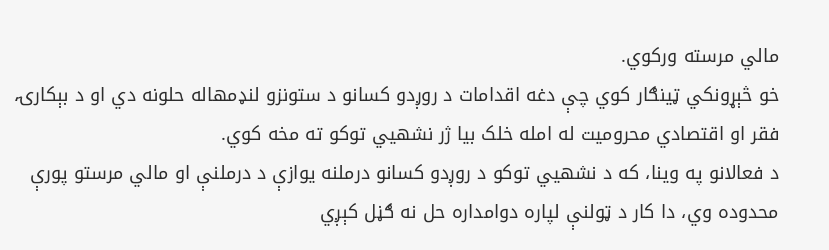مالي مرسته ورکوي.
خو څېړونکي ټینګار کوي چې دغه اقدامات د روږدو کسانو د ستونزو لنډمهاله حلونه دي او د بېکارۍ، فقر او اقتصادي محرومیت له امله خلک بیا ژر نشهیي توکو ته مخه کوي.
د فعالانو په وینا، که د نشهیي توکو د روږدو کسانو درملنه یوازې د درملنې او مالي مرستو پورې محدوده وي، دا کار د ټولنې لپاره دوامداره حل نه ګڼل کېږي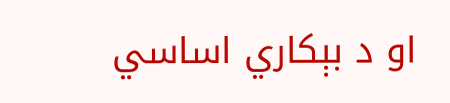او د بېکاري اساسي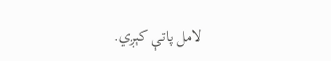لامل پاتې کېږي.